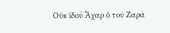Οὐκ ἰδού Ἄχαρ ὁ τοῦ Ζαρᾶ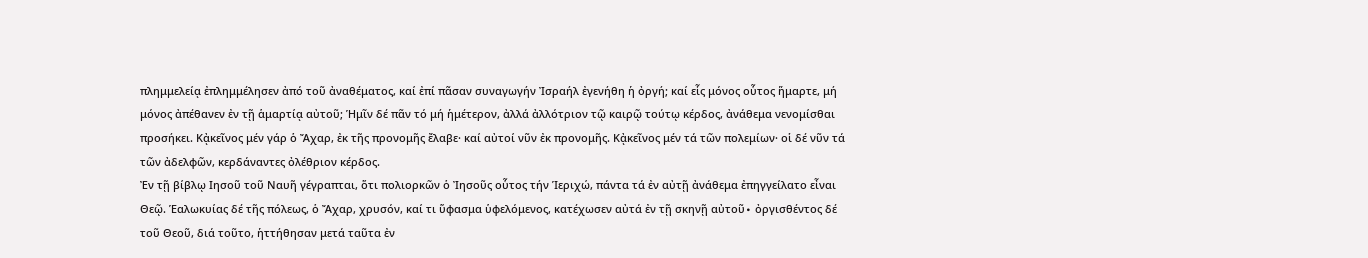πλημμελείᾳ ἐπλημμέλησεν ἀπό τοῦ ἀναθέματος, καί ἐπί πᾶσαν συναγωγήν Ἰσραήλ ἐγενήθη ἡ ὀργή; καί εἷς μόνος οὗτος ἥμαρτε, μή μόνος ἀπέθανεν ἐν τῇ ἁμαρτίᾳ αὐτοῦ; Ἡμῖν δέ πᾶν τό μή ἡμέτερον, ἀλλά ἀλλότριον τῷ καιρῷ τούτῳ κέρδος, ἀνάθεμα νενομίσθαι προσήκει. Κᾀκεῖνος μέν γάρ ὁ Ἄχαρ, ἐκ τῆς προνομῆς ἔλαβε· καί αὐτοί νῦν ἐκ προνομῆς. Κᾀκεῖνος μέν τά τῶν πολεμίων· οἱ δέ νῦν τά τῶν ἀδελφῶν, κερδάναντες ὀλέθριον κέρδος.
Ἐν τῇ βίβλῳ Ιησοῦ τοῦ Ναυῆ γέγραπται, ὅτι πολιορκῶν ὁ Ἰησοῦς οὗτος τήν Ἱεριχώ, πάντα τά ἐν αὐτῇ ἀνάθεμα ἐπηγγείλατο εἶναι Θεῷ. Ἑαλωκυίας δέ τῆς πόλεως, ὁ Ἄχαρ, χρυσόν, καί τι ὕφασμα ὑφελόμενος, κατέχωσεν αὐτά ἐν τῇ σκηνῇ αὐτοῦ∙ ὀργισθέντος δέ τοῦ Θεοῦ, διά τοῦτο, ἡττήθησαν μετά ταῦτα ἐν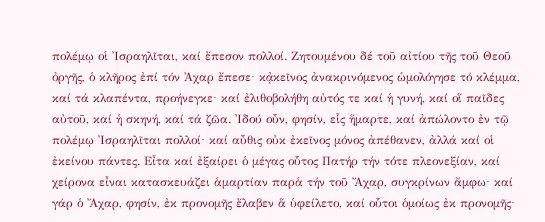πολέμῳ οἱ Ἰσραηλῖται, καί ἔπεσον πολλοί. Ζητουμένου δέ τοῦ αἰτίου τῆς τοῦ Θεοῦ ὀργῆς, ὁ κλῆρος ἐπί τόν Ἀχαρ ἔπεσε∙ κᾀκεῖνος ἀνακρινόμενος ὡμολόγησε τό κλέμμα, καί τά κλαπέντα, προήνεγκε∙ καί ἐλιθοβολήθη αὐτός τε καί ἡ γυνή, καί οἵ παῖδες αὐτοῦ, καί ἡ σκηνή, καί τά ζῶα. Ἰδού οὖν, φησίν, εἷς ἥμαρτε, καί ἀπώλοντο ἐν τῷ πολέμῳ Ἰσραηλῖται πολλοί∙ καί αὖθις οὐκ ἐκεῖνος μόνος ἀπέθανεν, ἀλλά καί οἱ ἐκείνου πάντες. Εἶτα καί ἐξαίρει ὁ μέγας οὗτος Πατήρ τήν τότε πλεονεξίαν, καί χείρονα εἶναι κατασκευάζει ἁμαρτίαν παρἁ τήν τοῦ Ἄχαρ, συγκρίνων ἄμφω∙ καί γάρ ὁ Ἄχαρ, φησίν, ἐκ προνομῆς ἔλαβεν ἅ ὑφείλετο, καί οὗτοι ὁμοίως ἐκ προνομῆς∙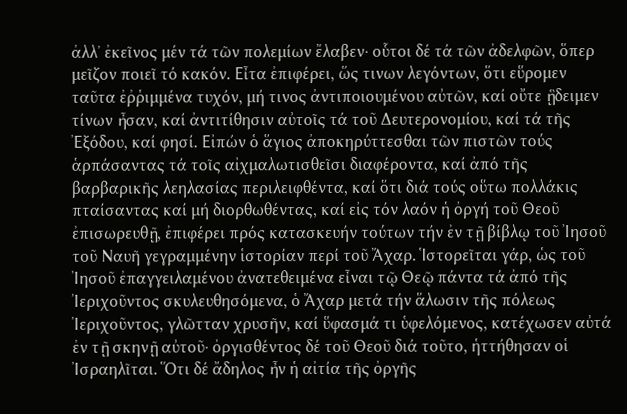ἀλλ᾽ ἐκεῖνος μέν τά τῶν πολεμίων ἔλαβεν∙ οὗτοι δέ τά τῶν ἀδελφῶν, ὅπερ μεῖζον ποιεῖ τό κακόν. Εἶτα ἐπιφέρει, ὥς τινων λεγόντων, ὅτι εὕρομεν ταῦτα ἐῤῥιμμένα τυχόν, μή τινος ἀντιποιουμένου αὐτῶν, καί οὔτε ᾓδειμεν τίνων ἦσαν, καί ἀντιτίθησιν αὐτοῖς τά τοῦ Δευτερονομίου, καί τά τῆς Ἐξόδου, καί φησί. Εἰπών ὁ ἅγιος ἀποκηρύττεσθαι τῶν πιστῶν τούς ἁρπάσαντας τά τοῖς αἰχμαλωτισθεῖσι διαφέροντα, καί ἀπό τῆς βαρβαρικῆς λεηλασίας περιλειφθέντα, καί ὅτι διά τούς οὕτω πολλάκις πταίσαντας καί μή διορθωθέντας, καί εἰς τόν λαόν ἡ ὀργή τοῦ Θεοῦ ἐπισωρευθῇ, ἐπιφέρει πρός κατασκευήν τούτων τήν ἐν τῇ βίβλῳ τοῦ Ἰησοῦ τοῦ Ναυῆ γεγραμμένην ἱστορίαν περί τοῦ Ἄχαρ. Ἱστορεῖται γάρ, ὡς τοῦ Ἰησοῦ ἐπαγγειλαμένου ἀνατεθειμένα εἶναι τῷ Θεῷ πάντα τά ἀπό τῆς Ἰεριχοῦντος σκυλευθησόμενα, ὁ Ἄχαρ μετά τήν ἅλωσιν τῆς πόλεως Ἰεριχοῦντος, γλῶτταν χρυσῆν, καί ὕφασμά τι ὑφελόμενος, κατέχωσεν αὐτά ἐν τῇ σκηνῇ αὐτοῦ∙ ὀργισθέντος δέ τοῦ Θεοῦ διά τοῦτο, ἡττήθησαν οἱ Ἰσραηλῖται. Ὅτι δέ ἄδηλος ἦν ἡ αἰτία τῆς ὀργῆς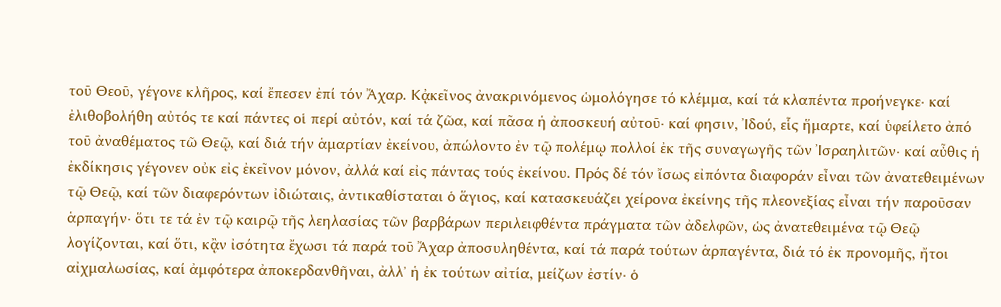τοῦ Θεοῦ, γέγονε κλῆρος, καί ἔπεσεν ἐπί τόν Ἄχαρ. Κᾀκεῖνος ἀνακρινόμενος ὡμολόγησε τό κλέμμα, καί τά κλαπέντα προήνεγκε∙ καί ἐλιθοβολήθη αὐτός τε καί πάντες οἱ περί αὐτόν, καί τά ζῶα, καί πᾶσα ἡ ἀποσκευή αὐτοῦ∙ καί φησιν, Ἰδού, εἷς ἥμαρτε, καί ὑφείλετο ἀπό τοῦ ἀναθέματος τῶ Θεῷ, καί διά τήν ἁμαρτίαν ἐκείνου, ἀπώλοντο ἐν τῷ πολέμῳ πολλοί ἐκ τῆς συναγωγῆς τῶν Ἰσραηλιτῶν∙ καί αὖθις ἡ ἐκδίκησις γέγονεν οὐκ εἰς ἐκεῖνον μόνον, ἀλλά καί εἰς πάντας τούς ἐκείνου. Πρός δέ τόν ἴσως εἰπόντα διαφοράν εἶναι τῶν ἀνατεθειμένων τῷ Θεῷ, καί τῶν διαφερόντων ἰδιώταις, ἀντικαθίσταται ὁ ἅγιος, καί κατασκευάζει χείρονα ἐκείνης τῆς πλεονεξίας εἶναι τήν παροῦσαν ἁρπαγήν∙ ὅτι τε τά ἐν τῷ καιρῷ τῆς λεηλασίας τῶν βαρβάρων περιλειφθέντα πράγματα τῶν ἀδελφῶν, ὡς ἀνατεθειμένα τῷ Θεῷ λογίζονται, καί ὅτι, κᾂν ἰσότητα ἔχωσι τά παρά τοῦ Ἄχαρ ἀποσυληθέντα, καί τά παρά τούτων ἁρπαγέντα, διά τό ἐκ προνομῆς, ἤτοι αἰχμαλωσίας, καί ἀμφότερα ἀποκερδανθῆναι, ἀλλ᾽ ἡ ἐκ τούτων αἰτία, μείζων ἐστίν∙ ὁ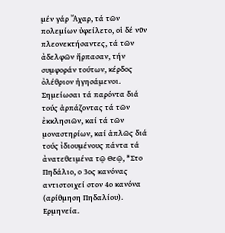μέν γάρ Ἄχαρ, τά τῶν πολεμίων ὑφείλετο, οἱ δέ νῦν πλεονεκτήσαντες, τά τῶν ἀδελφῶν ἥρπασαν, τήν συμφοράν τούτων, κέρδος ὀλέθριον ἡγησάμενοι. Σημείωσαι τά παρόντα διά τούς ἁρπάζοντας τά τῶν ἐκκλησιῶν, καί τά τῶν μοναστηρίων, καί ἁπλῶς διά τούς ἰδιουμένους πάντα τά ἀνατεθειμένα τῷ Θεῷ, *Στο Πηδάλιο, ο 3ος κανόνας αντιστοιχεί στον 4ο κανόνα (αρίθμηση Πηδαλίου). Ερμηνεία.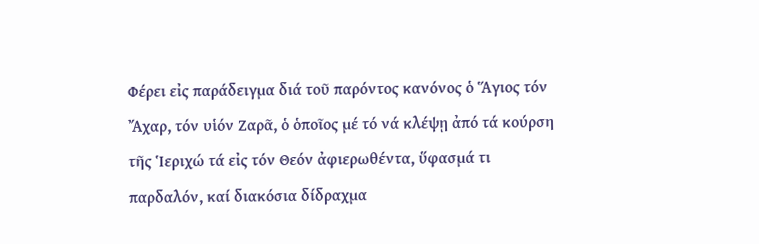Φέρει εἰς παράδειγμα διά τοῦ παρόντος κανόνος ὁ Ἅγιος τόν Ἄχαρ, τόν υἱόν Ζαρᾶ, ὁ ὁποῖος μέ τό νά κλέψῃ ἀπό τά κούρση τῆς Ἱεριχώ τά εἰς τόν Θεόν ἀφιερωθέντα, ὕφασμά τι παρδαλόν, καί διακόσια δίδραχμα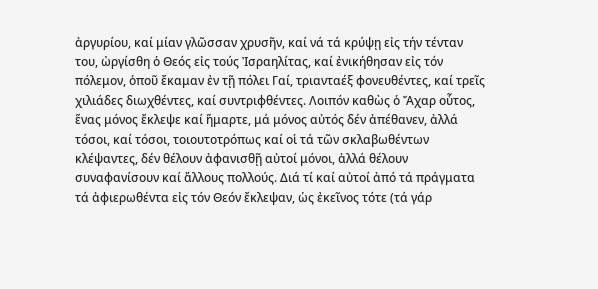ἀργυρίου, καί μίαν γλῶσσαν χρυσῆν, καί νά τά κρύψῃ εἰς τήν τένταν του, ὠργίσθη ὁ Θεός εἰς τούς Ἰσραηλίτας, καί ἐνικήθησαν εἰς τόν πόλεμον, ὁποῦ ἔκαμαν ἐν τῇ πόλει Γαί, τριανταέξ φονευθέντες, καί τρεῖς χιλιάδες διωχθέντες, καί συντριφθέντες. Λοιπόν καθὼς ὁ Ἄχαρ οὗτος, ἕνας μόνος ἔκλεψε καί ἥμαρτε, μά μόνος αὐτός δέν ἀπέθανεν, ἀλλά τόσοι, καί τόσοι, τοιουτοτρόπως καί οἱ τά τῶν σκλαβωθέντων κλέψαντες, δέν θέλουν ἀφανισθῇ αὐτοί μόνοι, ἀλλά θέλουν συναφανίσουν καί ἄλλους πολλούς. Διά τί καί αὐτοί ἀπό τά πράγματα τά ἀφιερωθέντα εἰς τόν Θεόν ἔκλεψαν, ὡς ἐκεῖνος τότε (τά γάρ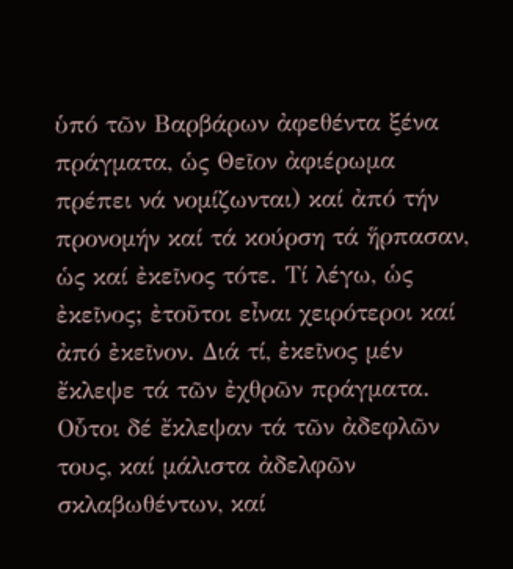ὑπό τῶν Βαρβάρων ἀφεθέντα ξένα πράγματα, ὡς Θεῖον ἀφιέρωμα πρέπει νά νομίζωνται) καί ἀπό τήν προνομήν καί τά κούρση τά ἥρπασαν, ὡς καί ἐκεῖνος τότε. Τί λέγω, ὡς ἐκεῖνος; ἐτοῦτοι εἶναι χειρότεροι καί ἀπό ἐκεῖνον. Διά τί, ἐκεῖνος μέν ἔκλεψε τά τῶν ἐχθρῶν πράγματα. Οὗτοι δέ ἔκλεψαν τά τῶν ἀδεφλῶν τους, καί μάλιστα ἀδελφῶν σκλαβωθέντων, καί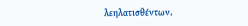λεηλατισθέντων.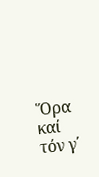Ὅρα καί τόν γ΄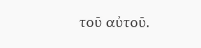τοῦ αὐτοῦ.